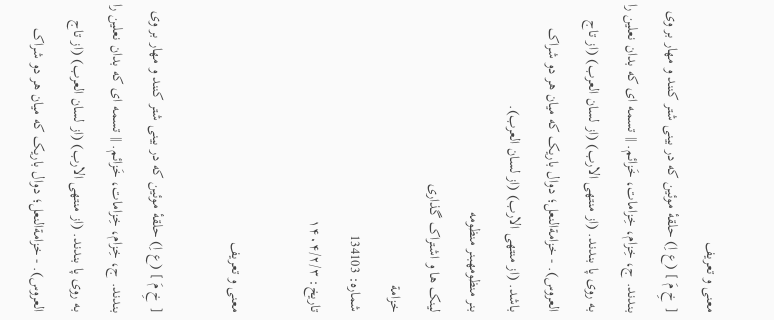معنی و تعریف
[ خِ مَ ] (ع اِ) حلقهٔ موئین که در بینی شتر کنند و مهار بر وی بندند. ج، خِزام، خِزامات، خَزائم. || تسمه ای که بدان نعلین را به روی پا بندند. (از منتهی الارب) (از لسان العرب) (از تاج العروس). - خزامةالنعل؛ دوال باریک که میان هر دو شراک باشد. (از منتهی الارب) (از لسان العرب).
بنر منظومهبنر منظومه
لینک ها و اشتراک گذاری
خزامة
شماره: 134103
تاریخ: ۱۴۰۴/۲/۳

معنی و تعریف

[ خِ مَ ] (ع اِ) حلقهٔ موئین که در بینی شتر کنند و مهار بر وی بندند. ج، خِزام، خِزامات، خَزائم. || تسمه ای که بدان نعلین را به روی پا بندند. (از منتهی الارب) (از لسان العرب) (از تاج العروس). - خزامةالنعل؛ دوال باریک که میان هر دو شراک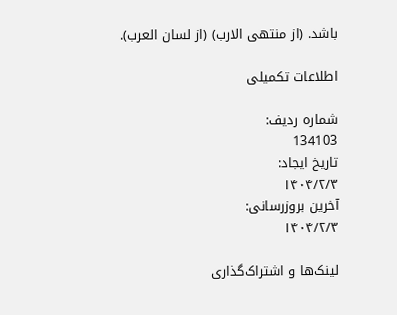باشد. (از منتهی الارب) (از لسان العرب).

اطلاعات تکمیلی

شماره ردیف:
134103
تاریخ ایجاد:
۱۴۰۴/۲/۳
آخرین بروزرسانی:
۱۴۰۴/۲/۳

لینک‌ها و اشتراک‌گذاری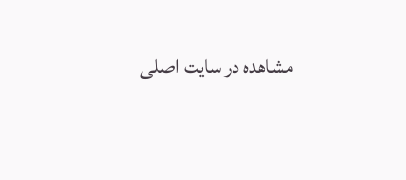مشاهده در سایت اصلی